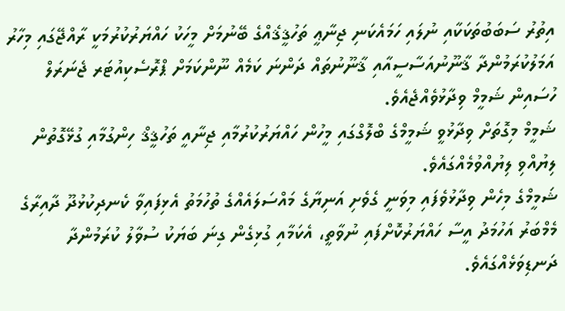އިތުރު ސަބަބުތަކަކާއި ނުލައި ހަމައެކަނި ޖިނާޢީ ތަހުޤީޤެއްގެ ބޭނުމަށް މީހަކު ހައްޔަރުކުރުމަކީ ރާއްޖޭގައި މިހާރު އަމަލުކުރަމުންދާ ޤާނޫނުއަސާސީއާއި ޤާނޫނުތައް ދަންނަ ކަމެއް ނޫންކަމަށް ޕްރޮސެކިއުޓަރ ޖެނަރަލް ހުސައިން ޝަމީމް ވިދާޅުވެއްޖެއެވެ.
ޝަމީމް މިގޮތަށް ވިދާޅުވީ ޝަމީމްގެ ބްލޮގްގައި މީހުން ހައްޔަރުކުރުމާއި ޖިނާއީ ތަހުޤީޤް ހިންގުމާއި ގުޅޭގޮތުން ލިޔުއްވި ލިޔުއްވުމެއްގައެވެ.
ޝަމީމްގެ މިހެން ވިދާޅުވެފައި މިވަނީ ގެވެށި އަނިޔާގެ މައްސަލައެއްގެ ތުހުމަތު އެޅިފައިވާ ކެނދިކުޅުދޫ ދާއިރާގެ މެމްބަރު އަހުމަދު އީސާ ހައްޔަރުކޮށްފައި ނުވާތީ، އެކަމާއި ގުޅިގެން ގިނަ ބަޔަކު ސުވާލު ކުރަމުންދާ ދަނޑިވަޅެއްގައެވެ.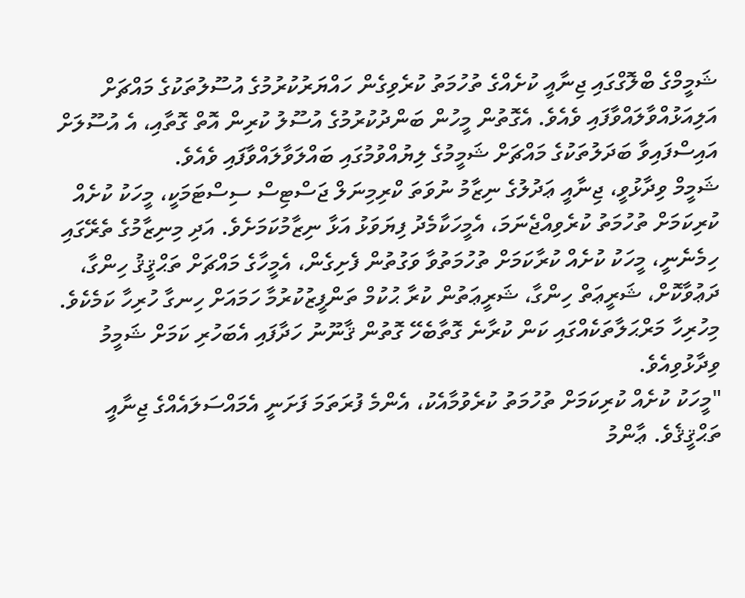ޝަމީމްގެ ބްލޮގްގައި ޖިނާއީ ކުށެއްގެ ތުހުމަތު ކުރެވިގެން ހައްޔަރުކުރުމުގެ އުސޫލުތަކުގެ މައްޗަށް އަލިއަޅުއްވާލައްވާފައި ވެއެވެ. އެގޮތުން މީހުން ބަންދުކުރުމުގެ އުސޫލު ކުރިން އޮތް ގޮތާއި، އެ އުސޫލަށް އައިސްފައިވާ ބަދަލުތަކުގެ މައްޗަށް ޝަމީމުގެ ލިޔުއްވުމުގައި ބައްލަވާލައްވާފައި ވެއެވެ.
ޝަމީމް ވިދާޅުވީ، ޖިނާއީ ޢަދުލުގެ ނިޒާމު ނުވަތަ ކްރިމިނަލް ޖަސްޓިސް ސިސްޓަމަކީ، މީހަކު ކުށެއް ކުރިކަމަށް ތުހުމަތު ކުރެވިއްޖެނަމަ، އެމީހަކާމެދު ފިޔަވަޅު އަޅާ ނިޒާމުކަމަށެވެ. އަދި މިނިޒާމުގެ ތެރޭގައި ހިމެނެނީ، މީހަކު ކުށެއް ކުރާކަމަށް ތުހުމަތުވާ ވަގުތުން ފެށިގެން، އެމީހާގެ މައްޗަށް ތަޙްޤީޤު ހިންގާ، ދަޢުވާކޮށް، ޝަރީޢަތް ހިންގާ، ޝަރީޢަތުން ކުރާ ޙުކުމް ތަންފީޒުކުރުމާ ހަމައަށް ހިނގާ ހުރިހާ ކަމެކެވެ. މިހުރިހާ މަރްޙަލާތަކެއްގައި ކަން ކުރާނެ ގޮތާބެހޭ ގޮތުން ޤާނޫނު ހަދާފައި އެބަހުރި ކަމަށް ޝަމީމު ވިދާޅުވިއެވެ.
"މީހަކު ކުށެއް ކުރިކަމަށް ތުހުމަތު ކުރެވުމާއެކު، އެންމެ ފުރަތަމަ ފަށަނީ އެމައްސަލައެއްގެ ޖިނާއީ ތަޙްޤީޤެވެ. ޢާންމު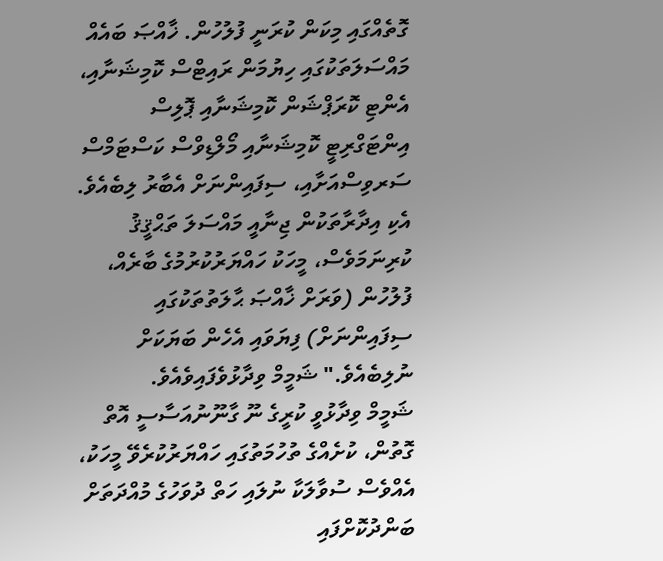ގޮތެއްގައި މިކަން ކުރަނީ ފުލުހުން. ޚާއްޞަ ބައެއް މައްސަލަތަކުގައި ހިޔުމަން ރައިޓްސް ކޮމިޝަނާއި، އެންޓި ކޮރަޕްޝަން ކޮމިޝަނާއި ޕޮލިސް އިންޓަގްރިޓީ ކޮމިޝަނާއި މޯލްޑިވްސް ކަސްޓަމްސް ސަރވިސްއަށާއި، ސިފައިންނަށް އެބާރު ލިބެއެވެ. އެކި އިދާރާތަކުން ޖިނާއީ މައްސަލަ ތަޙްޤީޤު ކުރިނަމަވެސް، މީހަކު ހައްޔަރުކުރުމުގެ ބާރެއް، ފުލުހުން (ވަރަށް ޚާއްޞަ ޙާލަތުތަކުގައި ސިފައިންނަށް) ފިޔަވައި އެހެން ބަޔަކަށް ނުލިބެއެވެ." ޝަމީމް ވިދާޅުވެފައިވެއެވެ.
ޝަމީމް ވިދާޅުވީ ކުރީގެ ނޫ ގާނޫނުއަސާސީ އޮތް ގޮތުން، ކުށެއްގެ ތުހުމަތުގައި ހައްޔަރުކުރެވޭ މީހަކު، އެއްވެސް ސުވާލަކާ ނުލައި ހަތް ދުވަހުގެ މުއްދަތަށް ބަންދުކޮށްފައި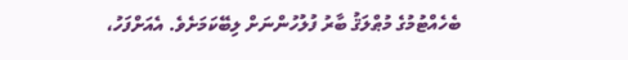ބެހެއްޓުމުގެ މުޠްލަޤު ބާރު ފުލުހުންނަށް ލިބޭކަމަށެވެ. އެއަށްފަހު،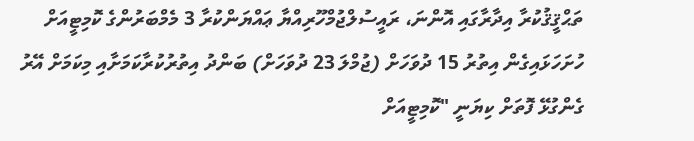ތަޙްޤީޤުކުރާ އިދާރާގައި އޮންނަ، ރައީސުލްޖުމްހޫރިއްޔާ ޢައްޔަންކުރާ 3 މެމްބަރުންގެ ކޮމިޓީއަށް ހުށަހަޅައިގެން އިތުރު 15 ދުވަހަށް (ޖުމްލަ 23 ދުވަހަށް) ބަންދު އިތުރުކުރާކަމަށާއި މިކަމަށް އޭރު ގެންގުޅޭ ފޮތަށް ކިޔަނީ "ކޮމިޓީއަށް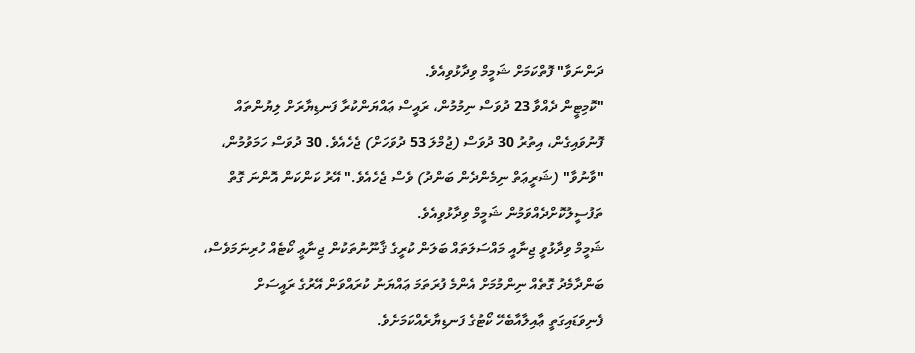ދަންނަވާ" ފޮތްކަމަށް ޝަމީމް ވިދާޅުވިއެވެ.
"ކޮމިޓީން ދެއްވާ 23 ދުވަސް ނިމުމުން، ރައީސް ޢައްޔަންކުރާ ފަނޑިޔާރަށް ލިޔުންތައް ފޮނުވައިގެން، އިތުރު 30 ދުވަސް (ޖުމްލަ 53 ދުވަހަށް) ޖެހެއެވެ. 30 ދުވަސް ހަމަވުމުން، "ވާނުވާ" (ޝަރީޢަތް ނިމެންދެން ބަންދު) ވެސް ޖެހެއެވެ." އޭރު ކަންކަން އޮންނަ ގޮތް ތަފުސީލުކޮށްދެއްވަމުން ޝަމީމް ވިދާޅުވިއެވެ.
ޝަމީމް ވިދާޅުވީ ޖިނާއީ މައްސަލަތައް ބަލަން ކުރީގެ ޤާނޫނުތަކުން ޖިނާޢީ ކޯޓެއް ހުރިނަމަވެސް، ބަންދާމެދު ގޮތެއް ނިންމުމަށް އެންމެ ފުރަތަމަ ޢައްޔަނު ކުރައްވަން އޭރުގެ ރައީސަށް ފެނިވަޑައިގަތީ ޢާއިލާއާބެހޭ ކޯޓުގެ ފަނޑިޔާރެއްކަމަށެވެ.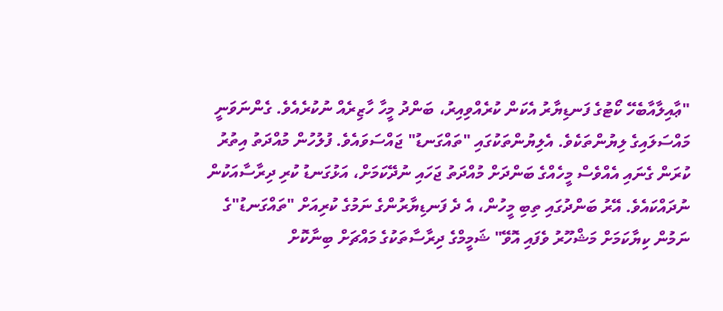"ޢާއިލާއާބެހޭ ކޯޓުގެ ފަނޑިޔާރު އެކަން ކުރެއްވިއިރު، ބަންދު މީހާ ހާޒިރެއް ނުކުރެއެވެ. ގެންނަވަނީ މައްސަލައިގެ ލިޔުންތަކެވެ. އެލިޔުންތަކުގައި "ތައްގަނޑު" ޖައްސަވައެވެ. ފުލުހުން މުއްދަތު އިތުރު ކުރަން ގެނައި އެއްވެސް މީހެއްގެ ބަންދަށް މުއްދަތު ޖަހައި ނުދޭކަމަށް، އަޅުގަނޑު ކުރި ދިރާސާއަކުން ނުދައްކައެވެ. އޭރު ބަންދުގައި ތިބި މީހުން، އެ ދެ ފަނޑިޔާރުންގެ ނަމުގެ ކުރިއަށް "ތައްގަނޑު"ގެ ނަމުން ކިޔާކަމަށް މަޝްހޫރު ވެފައި އޮވޭ" ޝަމީމްގެ ދިރާސާތަކުގެ މައްޗަށް ބިނާކޮށް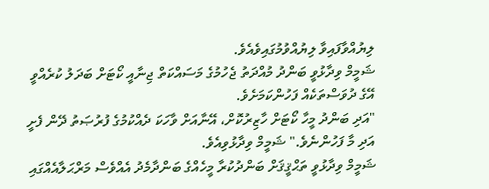ލިޔުއްވާފައިވާ ލިޔުއްވުމުގައިވެއެވެ.
ޝަމީމް ވިދާޅުވީ ބަންދު މުއްދަތު ޖެހުމުގެ މަސައްކަތް ޖިނާއީ ކޯޓަށް ބަދަލު ކުރެއްވީ އޭގެ ދުވަސްތަކެއް ފަހުންކަމަށެވެ.
"އަދި ބަންދު މީހާ ކޯޓަށް ހާޒިރުކޮށް، އޭނާއަށް ވާހަކަ ދެއްކުމުގެ ފުރުޞަތު ދޭން ފެށީ އަދި މާ ފަހުންނެވެ." ޝަމީމް ވިދާޅުވިއެވެ.
ޝަމީމް ވިދާޅުވީ ތަޙްޤީޤަށް ބަންދުކުރާ މީހެއްގެ ބަންދާމެދު އެއްވެސް މަރްޙަލާއެއްގައި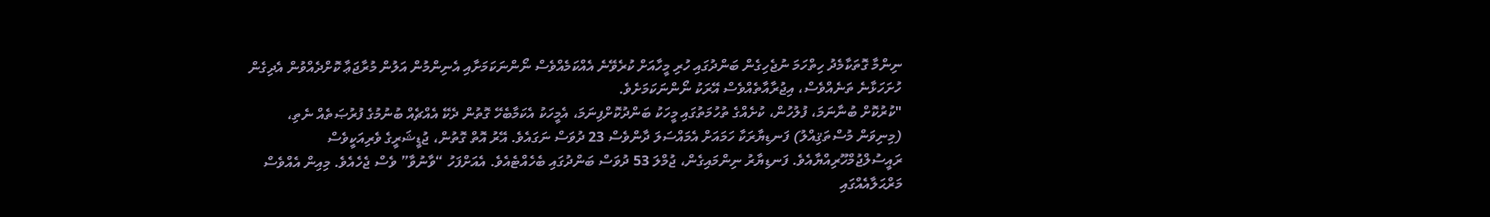ނިންމާ ގޮތަކާމެދު ހިތްހަމަ ނުޖެހިގެން ބަންދުގައި ހުރި މީހާއަށް ކުރެވޭނެ އެއްކަމެއްވެސް ނޯންނަކަމަށާއި އެނިންމުން އަލުން މުރާޖަޢާ ކޮށްދެއްވުން އެދިގެން ހުށަހަޅާނެ ތަނެއްވެސް، އިޖުރާއާތެއްވެސް އޭރަކު ނޯންނަކަމަށެވެ.
"ކުރުކޮށް ބުނާނަމަ، ފުލުހުން، ކުށެއްގެ ތުހުމަތުގައި މީހަކު ބަންދުކޮށްފިނަމަ، އެމީހަކު އެކަމާބެހޭ ގޮތުން ދެކޭ އެއްޗެއް ބުނުމުގެ ފުރުޞަތެއް ނެތި، (މިނިވަން މުސްތަޤިއްލު) ފަނޑިޔާރަކާ ހަމައަށް އެމައްސަލަ ދާންވެސް 23 ދުވަސް ނަގައެވެ. އޭރު އޮތް ގޮތުން، ޖުޑީޝަރީގެ ވެރިއަކީވެސް ރައީސުލްޖުމްހޫރިއްޔާއެވެ. ފަނޑިޔާރު ނިންމައިގެން، ޖުމްލަ 53 ދުވަސް ބަންދުގައި ބެހެއްޓެއެވެ. އެއަށްފަހު “ވާނުވާ” ވެސް ޖެހެއެވެ. މިއިން އެއްވެސް މަރްޙަލާއެއްގައި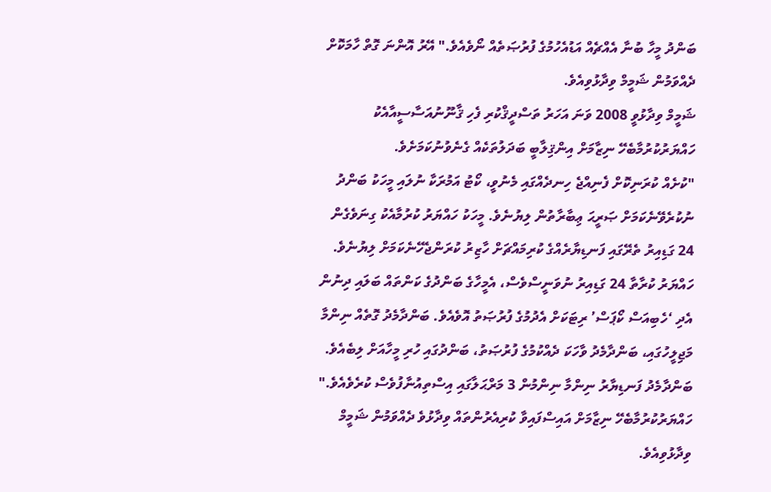ބަންދު މީހާ ބުނާ އެއްޗެއް އަޑުއެހުމުގެ ފުރުޞަތެއް ނޯވެއެވެ." އޭރު އޮންނަ ގޮތް ހާމަކޮށް ދެއްވަމުން ޝަމީމް ވިދާޅުވިއެވެ.
ޝަމީމް ވިދާޅުވީ 2008 ވަނަ އަހަރު ތަސްދީޤްކުރި ފެހި ޤާނޫނުއަސާސީއާއެކު ހައްޔަރުކުރުމާބެހޭ ނިޒާމަށް އިންޤިލާބީ ބަދަލުތަކެއް ގެނެވުނުކަމަށެވެ.
"ކުށެއް ކުރަނިކޮށް ފެނިއްޖެ ހިނދެއްގައި މެނުވީ، ކޯޓު އަމުރަކާ ނުލައި މީހަކު ބަންދު ނުކުރެވޭނެކަމަށް ޞަރީޙަ ޢިބާރާތުން ލިޔުނެވެ. މީހަކު ހައްޔަރު ކުރުމާއެކު ގިނަވެގެން 24 ގަޑިއިރު ތެރޭގައި ފަނޑިޔާރެއްގެ ކުރިމައްޗަށް ހާޒިރު ކުރަންޖެހޭނެކަމަށް ލިޔުނެވެ. ހައްޔަރު ކުރާތާ 24 ގަޑިއިރު ނުވަނީސްވެސް، އެމީހާގެ ބަންދުގެ ކަންތައް ބަލައި ދިނުން އެދި ‘ހެބިއަސް ކޯޕަސް’ ރިޓަކަށް އެދުމުގެ ފުރުޞަތު އޮވެއެވެ. ބަންދާމެދު ގޮތެއް ނިންމާ މަޖިލީހުގައި، ބަންދާމެދު ވާހަކަ ދެއްކުމުގެ ފުރުޞަތު، ބަންދުގައި ހުރި މީހާއަށް ލިބެއެވެ. ބަންދާމެދު ފަނޑިޔާރު ނިންމާ ނިންމުން 3 މަރްޙަލާގައި އިސްތިއުނާފުވެސް ކުރެވެއެވެ." ހައްޔަރުކުރުމާބެހޭ ނިޒާމަށް އައިސްފައިވާ ކުރިއެރުންތައް ވިދާޅުވެ ދެއްވަމުން ޝަމީމް ވިދާޅުވިއެވެ.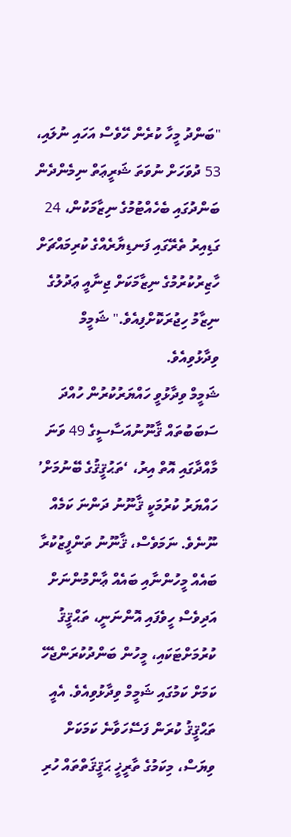"ބަންދު މީހާ ކުރެން ހޭވެސް އަހައި ނުލައި، 53 ދުވަހަށް ނުވަތަ ޝަރީޢަތް ނިމެންދެން ބަންދުގައި ބެހެއްޓުމުގެ ނިޒާމަކުން، 24 ގަޑިއިރު ތެރޭގައި ފަނޑިޔާރެއްގެ ކުރިމައްޗަށް ހާޒިރުކުރުމުގެ ނިޒާމަކަށް ޖިނާއީ ޢަދުލުގެ ނިޒާމު ހިޖުރަކޮށްފިއެވެ." ޝަމީމް ވިދާޅުވިއެވެ.
ޝަމީމް ވިދާޅުވީ ހައްޔަރުކުރުން ހުއްދަ ސަބަބުތައް ޤާނޫނުއަސާސީގެ 49 ވަނަ މާއްދާގައި އޮތް އިރު، ‘ތަޙުޤީޤުގެ ބޭނުމަށް’ ހައްޔަރު ކުރުމަކީ ޤާނޫނު ދަންނަ ކަމެއް ނޫނެވެ. ނަމަވެސް، ޤާނޫނު ތަންފީޒުކުރާ ބައެއް މީހުންނާއި ބައެއް ޢާންމުންނަށް އަދިވެސް ހީވެފައި އޮންނަނީ، ތަޙްޤީޤު ކުރުމަށްޓަކައި، މީހުން ބަންދުކުރަންޖެހޭ ކަމަށް ކަމުގައި ޝަމީމް ވިދާޅުވިއެވެ. އެއީ ތަޙްޤީޤު ކުރަން ފަސޭހަވާނެ ކަމަކަށް ވިޔަސް، މިކަމުގެ ތާރީޚީ ޙަޤީޤަތްތައް ހުރި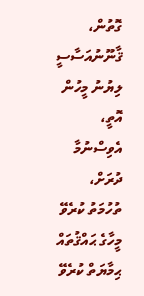ގޮތުން، ޤާނޫނުއަސާސީ ލިޔުނު މީހުން އޮތީ، އެވިސްނުމާ ދުރަށް، ތުހުމަތު ކުރެވޭ މީހާގެ ޙައްޤުތައް ޙިމާޔަތް ކުރެވޭ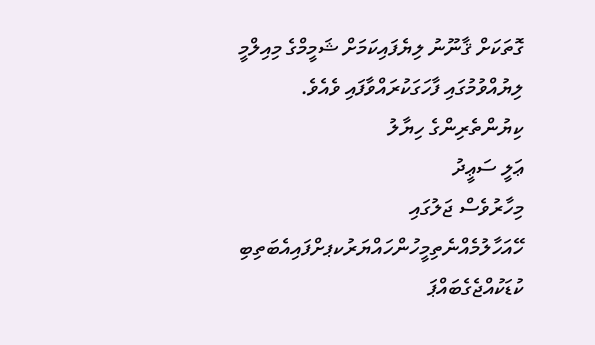ގޮތަކަށް ޤާނޫނު ލިޔެފައިކަމަށް ޝަމީމްގެ މިއިލްމީ ލިޔުއްވުމުގައި ފާހަގަކުރައްވާފައި ވެއެވެ.
ކިޔުންތެރިންގެ ހިޔާލު
ޢަލީ ސަޢީދު
މިހާރުވެސް ޖަލުގައި ހޭއަހާލުމެއްނެތިމީހުންހައްޔަރުކޕށްފައިއެބަތިބި ކުޑަކުއްޖެގެބައްޕަ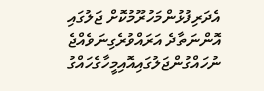އެދަރިފުޅުންމަހުރޫމުކޮށް ޖަލުގައި އޮންނަތާދެ އަރައްވުރެގިނަވެއްޖެ ނުހައްގުންޖަލުގައިއޮއިމީހާގެހައްގު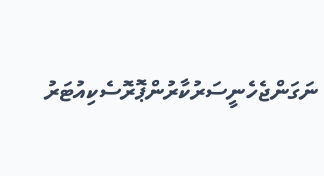ނަގަންޖެހެނީސަރުކާރުންޕޮރޮސެކިއުޓަރު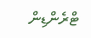ޓްރެންޑިން